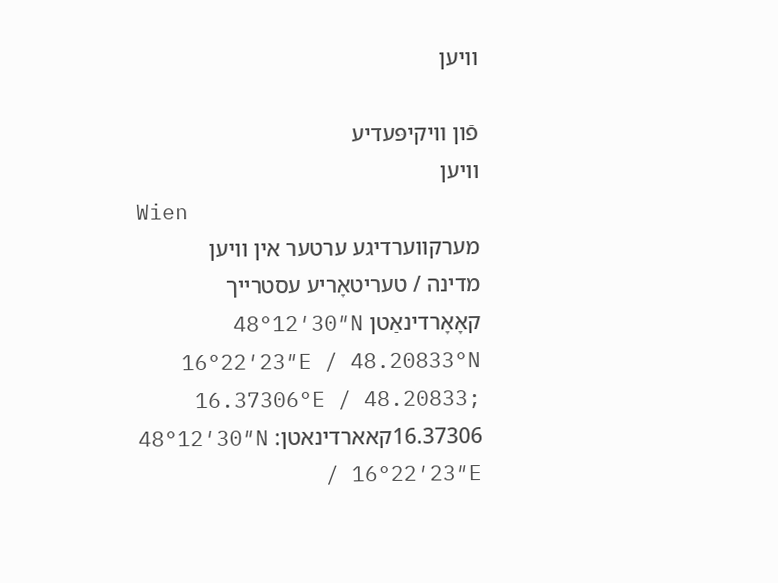וויען

פֿון װיקיפּעדיע
וויען
Wien
מערקווערדיגע ערטער אין וויען
מדינה / טעריטאָריע עסטרייך
קאָאָרדינאַטן 48°12′30″N 16°22′23″E / 48.20833°N 16.37306°E / 48.20833; 16.37306קאארדינאטן: 48°12′30″N 16°22′23″E /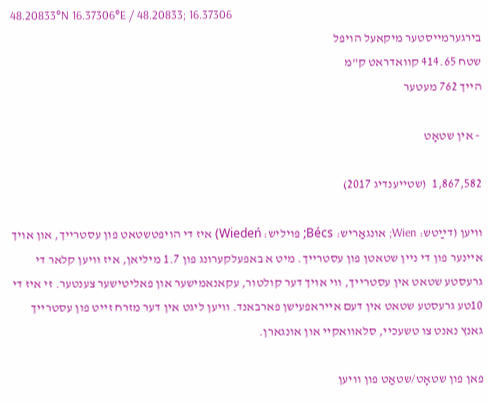48.20833°N 16.37306°E / 48.20833; 16.37306
בירגערמייסטער מיקאעל הויפל
שטח 414.65 קוואדראט ק"מ
הייך 762 מעטער

 ‑ אין שטאָט

1,867,582  (שטייענדיג 2017)

וויען (דײַטש: Wien; אונגאַריש: Bécs; פּויליש: Wiedeń) איז די הויפטשטאט פון עסטרייך, און אויך איינער פון די ניין שטאטן פון עסטרייך. מיט א באפעלקערונג פון 1.7 מיליאן, איז וויען קלאר די גרעסטע שטאט אין עסטרייך, ווי אויך דער קולטור, עקאנאמישער און פאליטישער צענטער. זי איז די 10טע גרעסטע שטאט אין דעם אייראפעישן פארבאנד. וויען ליגט אין דער מזרח זייט פון עסטרייך גאנץ נאנט צו טשעכיי, סלאוואקיי און אונגארן.

פאן פון שטאָט/שטאַט פון וויען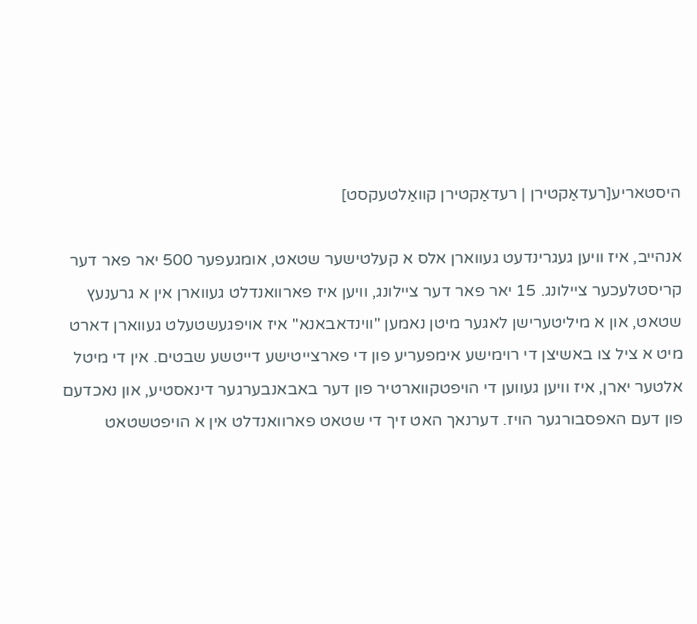היסטאריע[רעדאַקטירן | רעדאַקטירן קוואַלטעקסט]

אנהייב, איז וויען געגרינדעט געווארן אלס א קעלטישער שטאט, אומגעפער 500 יאר פאר דער קריסטלעכער ציילונג. 15 יאר פאר דער ציילונג, וויען איז פארוואנדלט געווארן אין א גרענעץ שטאט, און א מיליטערישן לאגער מיטן נאמען "ווינדאבאנא" איז אויפגעשטעלט געווארן דארט מיט א ציל צו באשיצן די רוימישע אימפעריע פון די פארצייטישע דייטשע שבטים. אין די מיטל אלטער יארן, איז וויען געווען די הויפטקווארטיר פון דער באבאנבערגער דינאסטיע, און נאכדעם פון דעם האפסבורגער הויז. דערנאך האט זיך די שטאט פארוואנדלט אין א הויפטשטאט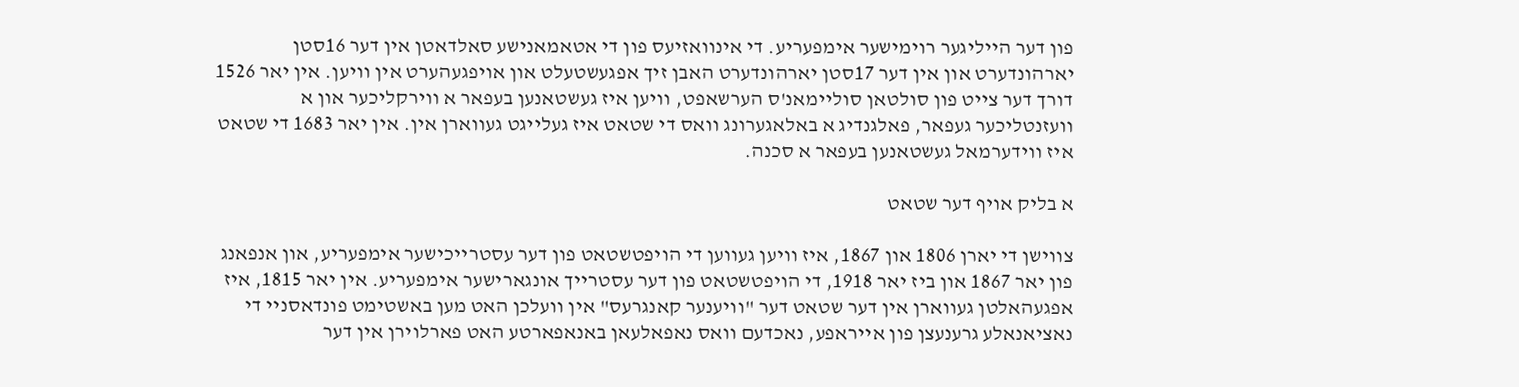פון דער הייליגער רוימישער אימפעריע. די אינוואזיעס פון די אטאמאנישע סאלדאטן אין דער 16סטן יארהונדערט און אין דער 17סטן יארהונדערט האבן זיך אפגעשטעלט און אויפגעהערט אין וויען. אין יאר 1526 דורך דער צייט פון סולטאן סוליימאנ'ס הערשאפט, וויען איז געשטאנען בעפאר א ווירקליכער און א וועזנטליכער געפאר, פאלגנדיג א באלאגערונג וואס די שטאט איז געלייגט געווארן אין. אין יאר 1683 די שטאט איז ווידערמאל געשטאנען בעפאר א סכנה.

א בליק אויף דער שטאט

צווישן די יארן 1806 און 1867, איז וויען געווען די הויפטשטאט פון דער עסטרייכישער אימפעריע, און אנפאנג פון יאר 1867 און ביז יאר 1918, די הויפטשטאט פון דער עסטרייך אונגארישער אימפעריע. אין יאר 1815, איז אפגעהאלטן געווארן אין דער שטאט דער "וויענער קאנגרעס" אין וועלכן האט מען באשטימט פונדאסניי די נאציאנאלע גרענעצן פון אייראפע, נאכדעם וואס נאפאלעאן באנאפארטע האט פארלוירן אין דער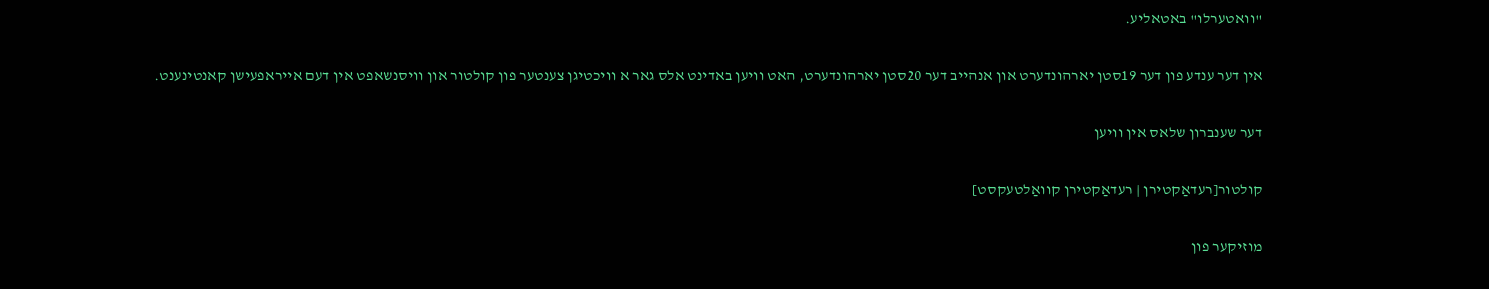"וואטערלו" באטאליע.

אין דער ענדע פון דער 19סטן יארהונדערט און אנהייב דער 20סטן יארהונדערט, האט וויען באדינט אלס גאר א וויכטיגן צענטער פון קולטור און וויסנשאפט אין דעם אייראפעישן קאנטינענט.

דער שענברון שלאס אין וויען

קולטור[רעדאַקטירן | רעדאַקטירן קוואַלטעקסט]

מוזיקער פון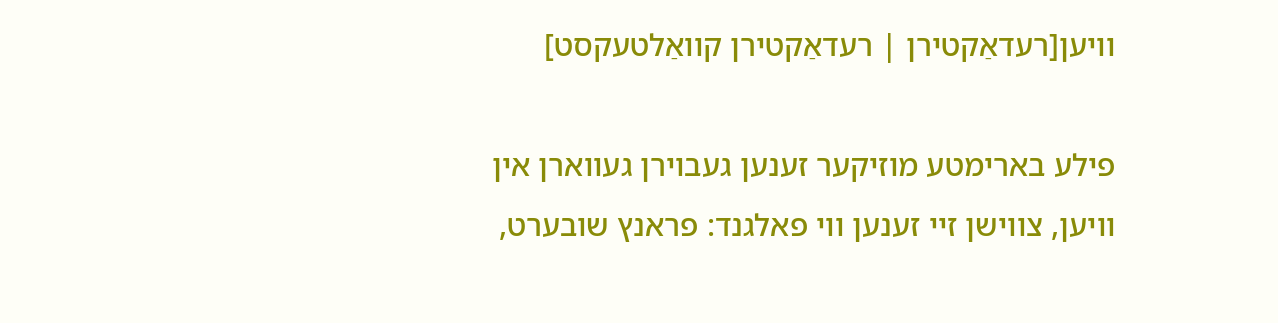וויען[רעדאַקטירן | רעדאַקטירן קוואַלטעקסט]

פילע בארימטע מוזיקער זענען געבוירן געווארן אין וויען, צווישן זיי זענען ווי פאלגנד: פראנץ שובערט,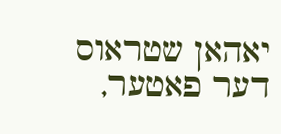יאהאן שטראוס דער פאטער,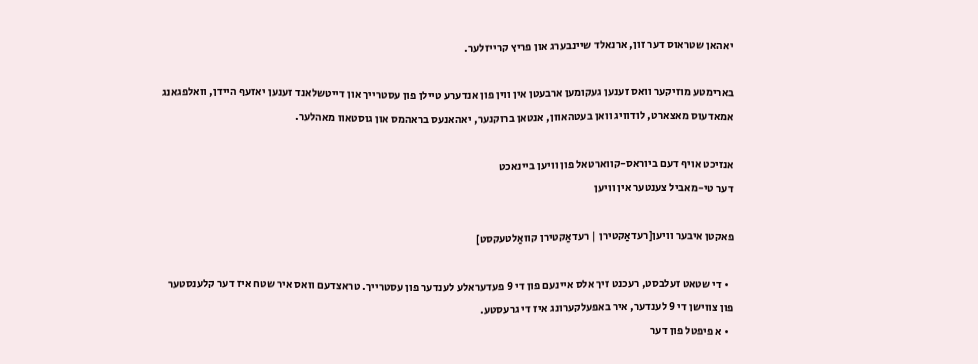יאהאן שטראוס דער זון, ארנאלד שיינבערג און פריץ קרייזלער.

בארימטע מוזיקער וואס זענען געקומען ארבעטן אין ווין פון אנדערע טיילן פון עסטרייך און דייטשלאנד זענען יאזעף היידן, וואלפגאנג אמאדעוס מאצארט, לודוויג וואן בעטהאוון, אנטאן ברוקנער, יאהאנעס בראהמס און גוסטאוו מאהלער.

אנזיכט אויף דעם ביוראס-קווארטאל פון וויען ביינאכט
דער טי-מאביל צענטער אין וויען

פאקטן איבער וויען[רעדאַקטירן | רעדאַקטירן קוואַלטעקסט]

  • די שטאט זעלבסט, רעכנט זיך אלס איינעם פון די 9 פעדעראלע לענדער פון עסטרייך. טראצדעם וואס איר שטח איז דער קלענסטער פון צווישן די 9 לענדער, איר באפעלקערונג איז די גרעסטע.
  • א פיפטל פון דער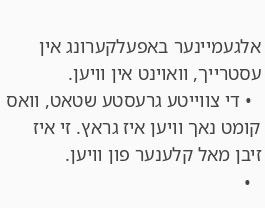אלגעמיינער באפעלקערונג אין עסטרייך, וואוינט אין וויען.
  • די צווייטע גרעסטע שטאט, וואס קומט נאך וויען איז גראץ. זי איז זיבן מאל קלענער פון וויען.
  •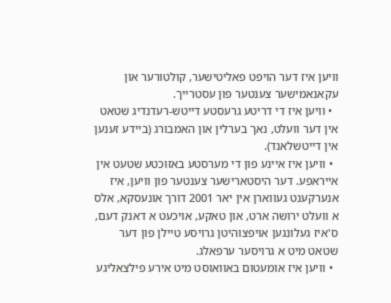וויען איז דער הויפט פאליטישער, קולטורער און עקאנאמישער צענטער פון עסטרייך.
  • וויען איז די דריטע גרעסטע דייטש-רעדנדיג שטאט אין דער וועלט, נאך בערלין און האמבורג (ביידע זענען אין דייטשלאנד).
  • וויען איז איינע פון די מערסטע באזוכטע שטעט אין אייראפע. דער היסטארישער צענטער פון וויען, איז אנערקענט געווארן אין יאר 2001 דורך אונעסקא, אלס א וועלט ירושה ארט, און טאקע, אויכעט א דאנק דעם, ס'איז געלונגען אויפצוהיטן גרויסע טיילן פון דער שטאט מיט א גרויסער ערפאלג.
  • וויען איז אומעטום באוואוסט מיט אירע פילצאליגע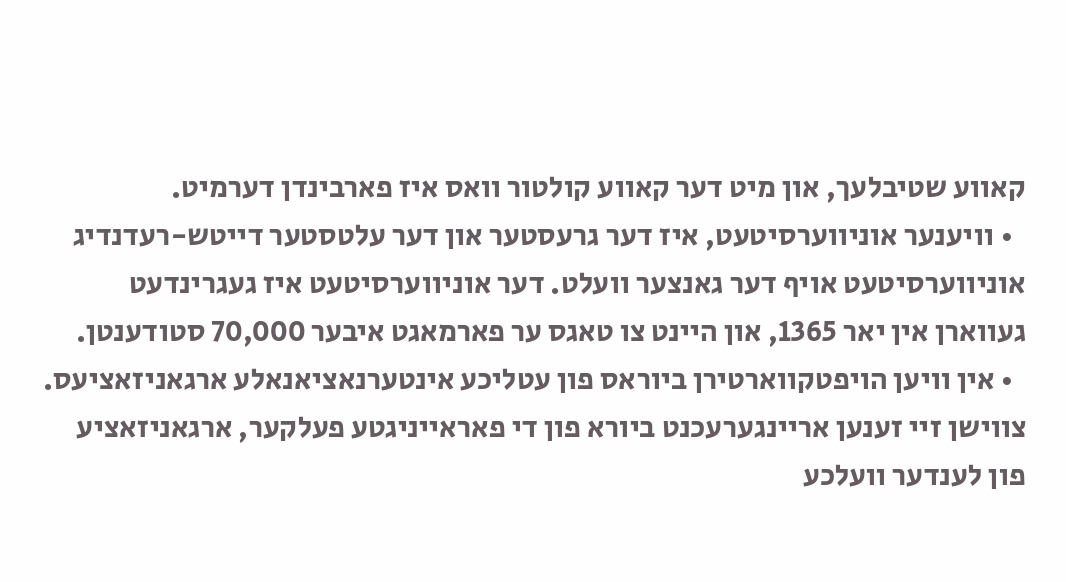קאווע שטיבלעך, און מיט דער קאווע קולטור וואס איז פארבינדן דערמיט.
  • וויענער אוניווערסיטעט, איז דער גרעסטער און דער עלטסטער דייטש-רעדנדיג אוניווערסיטעט אויף דער גאנצער וועלט. דער אוניווערסיטעט איז געגרינדעט געווארן אין יאר 1365, און היינט צו טאגס ער פארמאגט איבער 70,000 סטודענטן.
  • אין וויען הויפטקווארטירן ביוראס פון עטליכע אינטערנאציאנאלע ארגאניזאציעס. צווישן זיי זענען אריינגערעכנט ביורא פון די פאראייניגטע פעלקער, ארגאניזאציע פון לענדער וועלכע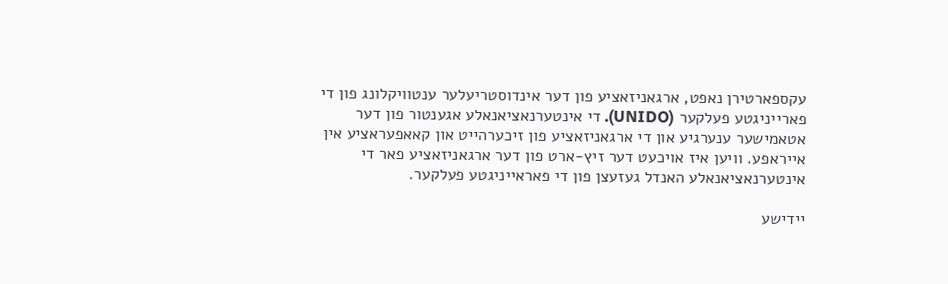עקספארטירן נאפט, ארגאניזאציע פון דער אינדוסטריעלער ענטוויקלונג פון די פארייניגטע פעלקער (UNIDO). די אינטערנאציאנאלע אגענטור פון דער אטאמישער ענערגיע און די ארגאניזאציע פון זיכערהייט און קאאפעראציע אין אייראפע. וויען איז אויכעט דער זיץ-ארט פון דער ארגאניזאציע פאר די אינטערנאציאנאלע האנדל געזעצן פון די פאראייניגטע פעלקער.

יידישע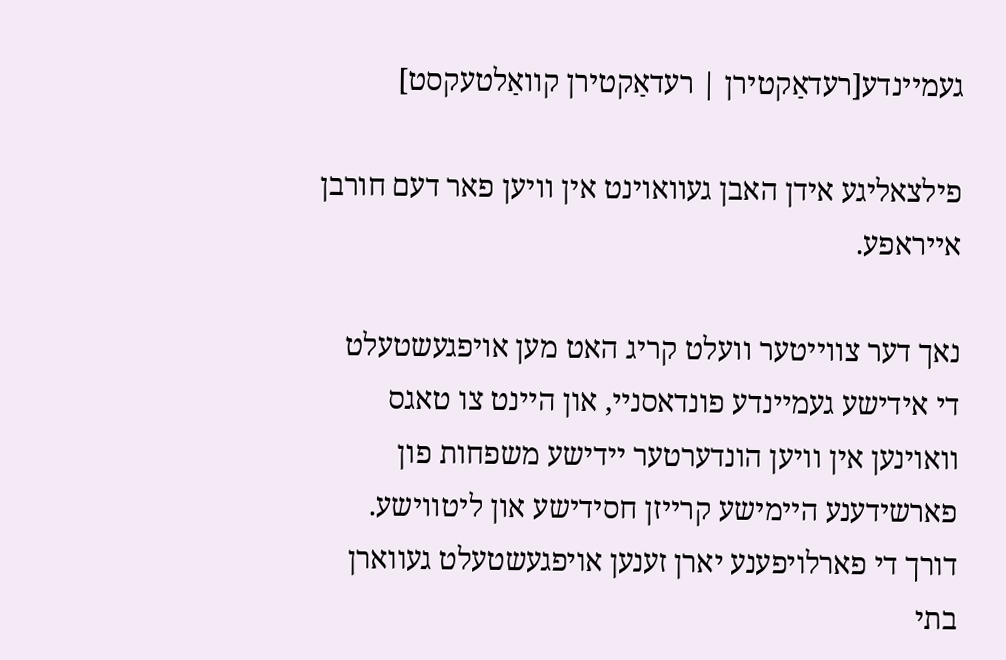געמיינדע[רעדאַקטירן | רעדאַקטירן קוואַלטעקסט]

פילצאליגע אידן האבן געוואוינט אין וויען פאר דעם חורבן אייראפע.

נאך דער צווייטער וועלט קריג האט מען אויפגעשטעלט די אידישע געמיינדע פונדאסניי, און היינט צו טאגס וואוינען אין וויען הונדערטער יידישע משפחות פון פארשידענע היימישע קרייזן חסידישע און ליטווישע. דורך די פארלויפענע יארן זענען אויפגעשטעלט געווארן בתי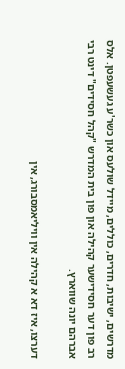מדרשים, ישיבות, חדרים, כוללים, מיידל שולעס און כשר'ע געשעפטן. אלס רב פון דער חסידישער קהילה און פון בית המדרש "קהל חסידים" דינט רבי אברהם יונה שווארץ.

דערצו, איז דא א קהילה אין וויליאמסבורג, אין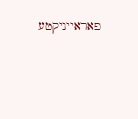פאראייניקטע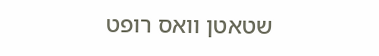שטאטן וואס רופט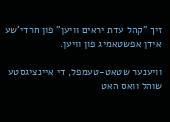זיך "קהל עדת יראים וויען" פון חרדי'שע אידן אפשטאמיג פון וויען.

וויענער שטאט-טעמפל, די איינציגסטע שוהל וואס האט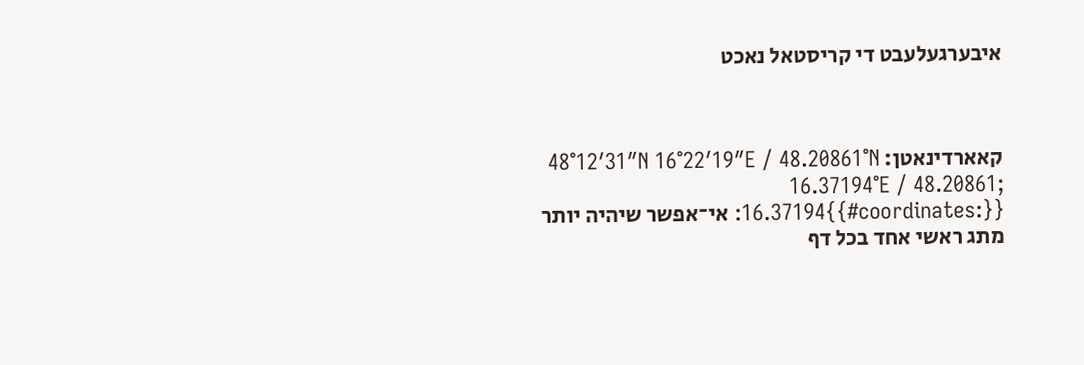איבערגעלעבט די קריסטאל נאכט



קאארדינאטן: 48°12′31″N 16°22′19″E / 48.20861°N 16.37194°E / 48.20861; 16.37194{{#coordinates:}}: אי־אפשר שיהיה יותר מתג ראשי אחד בכל דף